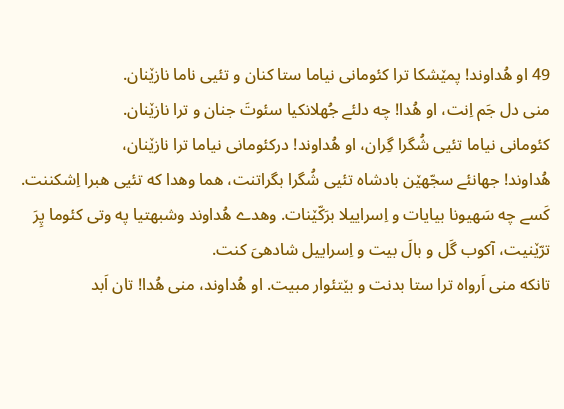49 او هُداوند! پمێشکا ترا کئومانی نیاما ستا کنان و تئیی ناما نازێنان.
منی دل جَم اِنت، او هُدا! چه دلئے جُهلانکیا سئوتَ جنان و ترا نازێنان.
کئومانی نیاما تئیی شُگرا گِران، او هُداوند! درکئومانی نیاما ترا نازێنان،
هُداوند! جهانئے سجّهێن بادشاه تئیی شُگرا بگراتنت، هما وهدا که تئیی هبرا اِشکننت.
کَسے چه سَهیونا بیایات و اِسراییلا برَکّێنات. وهدے هُداوند وشبهتیا په وتی کئوما پِرَ ترّێنیت، آکوب گَل و بالَ بیت و اِسراییل شادهیَ کنت.
تانکه منی اَرواه ترا ستا بدنت و بێتئوار مبیت. او هُداوند، منی هُدا! تان اَبد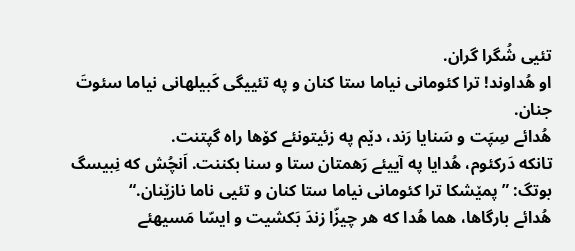تئیی شُگرا گران.
او هُداوند! ترا کئومانی نیاما ستا کنان و په تئییگی کَبیلهانی نیاما سئوتَ جنان.
هُدائے سِپَت و سَنایا رَند، دێم په زئیتونئے کۆها راه گپتنت.
تانکه دَرکئوم، هُدایا په آییئے رَهمتان ستا و سنا بکننت. اَنچُش که نِبیسگ بوتگ: ”پمێشکا ترا کئومانی نیاما ستا کنان و تئیی ناما نازێنان.“
هُدائے بارگاها، هما هُدا که هر چیزّا زندَ بَکشیت و ایسّا مَسیهئے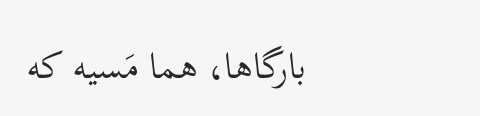بارگاها، هما مَسیه که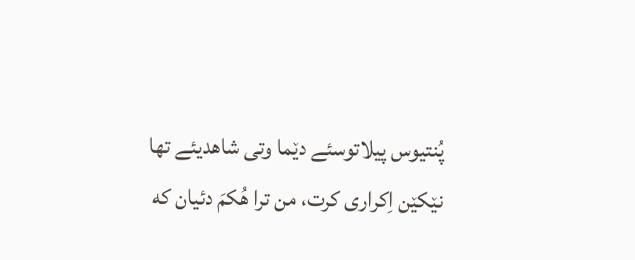پُنتیوس پیلاتوسئے دێما وتی شاهدیئے تها نێکێن اِکراری کرت، من ترا هُکمَ دئیان که